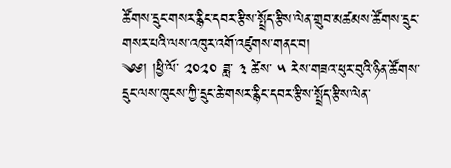ཚོགས་དྲུང་གསར་རྙིང་དབར་རྩིས་སྤྲོད་རྩིས་ལེན་གྲུབ་མཚམས་ཚོགས་དྲུང་གསར་པའི་ལས་འཁུར་འགོ་འཛུགས་གནང་བ།
༄༅། །ཕྱི་ལོ་ ༢༠༢༠ ཟླ་ ༣ ཚེས་ ༥ རེས་གཟའ་ཕུར་བུའི་ཉིན་ཚོགས་དྲུང་ལས་ཁུངས་ཀྱི་དྲུང་ཆེ་གསར་རྙིང་དབར་རྩིས་སྤྲོད་རྩིས་ལེན་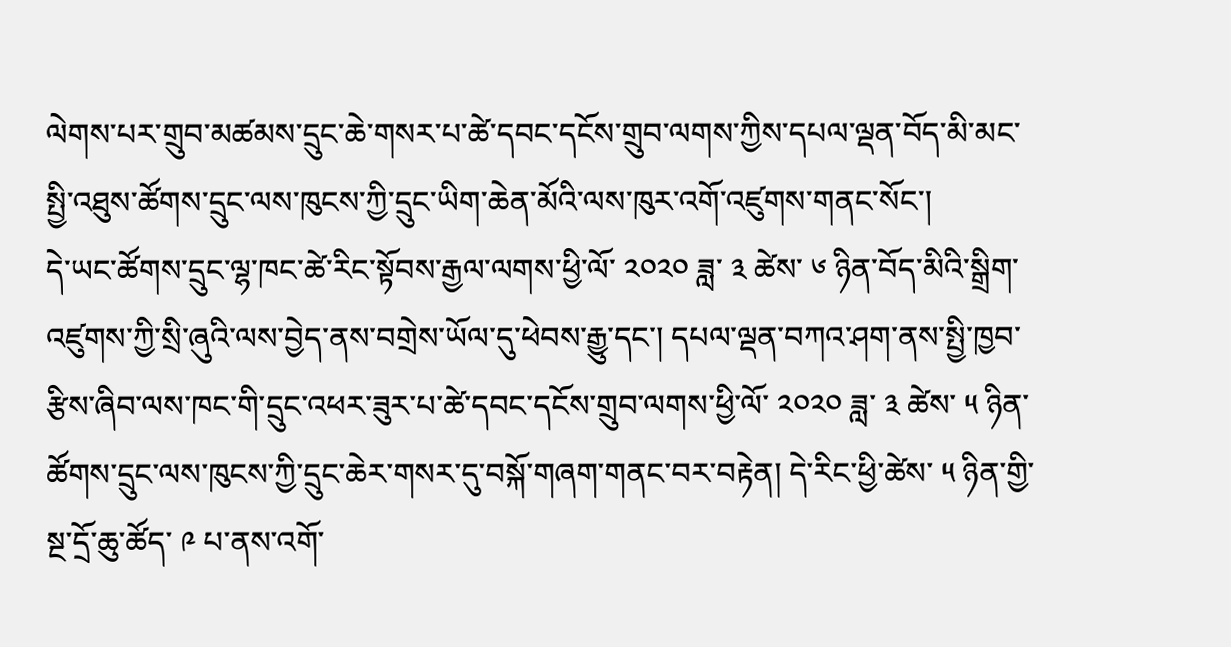ལེགས་པར་གྲུབ་མཚམས་དྲུང་ཆེ་གསར་པ་ཚེ་དབང་དངོས་གྲུབ་ལགས་ཀྱིས་དཔལ་ལྡན་བོད་མི་མང་སྤྱི་འཐུས་ཚོགས་དྲུང་ལས་ཁུངས་ཀྱི་དྲུང་ཡིག་ཆེན་མོའི་ལས་ཁུར་འགོ་འཛུགས་གནང་སོང་།
དེ་ཡང་ཚོགས་དྲུང་ལྷ་ཁང་ཚེ་རིང་སྟོབས་རྒྱལ་ལགས་ཕྱི་ལོ་ ༢༠༢༠ ཟླ་ ༣ ཚེས་ ༦ ཉིན་བོད་མིའི་སྒྲིག་འཛུགས་ཀྱི་སྲི་ཞུའི་ལས་བྱེད་ནས་བགྲེས་ཡོལ་དུ་ཕེབས་རྒྱུ་དང་། དཔལ་ལྡན་བཀའ་ཤག་ནས་སྤྱི་ཁྱབ་རྩིས་ཞིབ་ལས་ཁང་གི་དྲུང་འཕར་ཟུར་པ་ཚེ་དབང་དངོས་གྲུབ་ལགས་ཕྱི་ལོ་ ༢༠༢༠ ཟླ་ ༣ ཚེས་ ༥ ཉིན་ཚོགས་དྲུང་ལས་ཁུངས་ཀྱི་དྲུང་ཆེར་གསར་དུ་བསྐོ་གཞག་གནང་བར་བརྟེན། དེ་རིང་ཕྱི་ཚེས་ ༥ ཉིན་གྱི་སྔ་དྲོ་ཆུ་ཚོད་ ༩ པ་ནས་འགོ་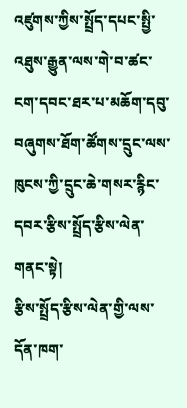འཛུགས་ཀྱིས་སྤྲོད་དཔང་སྤྱི་འཐུས་རྒྱུན་ལས་གེ་བ་ཚང་ངག་དབང་ཐར་པ་མཆོག་དབུ་བཞུགས་ཐོག་ཚོགས་དྲུང་ལས་ཁུངས་ཀྱི་དྲུང་ཆེ་གསར་རྙིང་དབར་རྩིས་སྤྲོད་རྩིས་ལེན་གནང་སྟེ།
རྩིས་སྤྲོད་རྩིས་ལེན་གྱི་ལས་དོན་ཁག་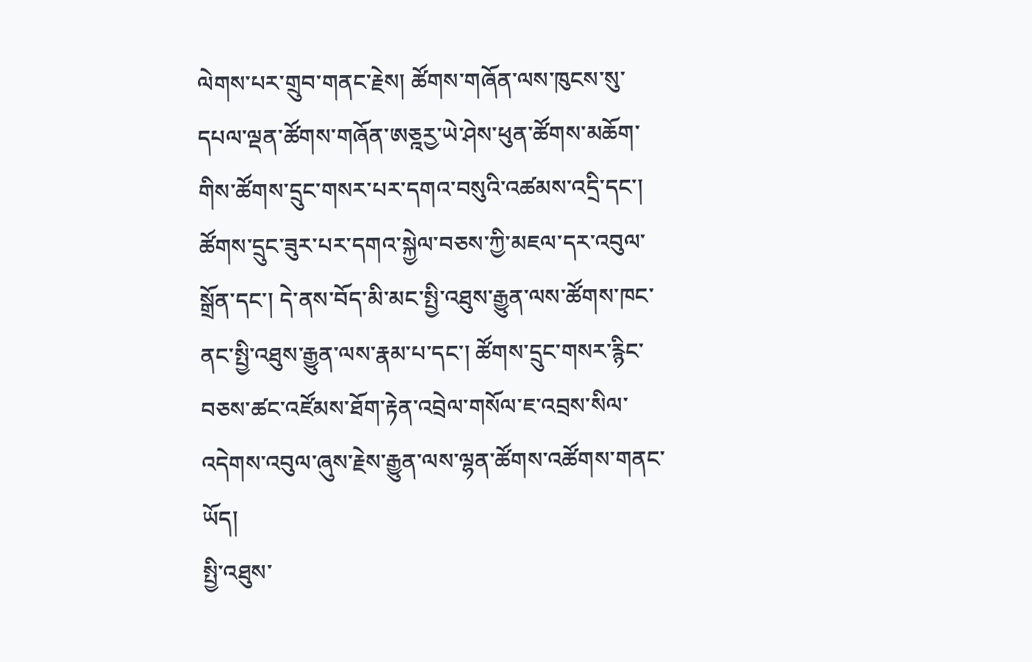ལེགས་པར་གྲུབ་གནང་རྗེས། ཚོགས་གཞོན་ལས་ཁུངས་སུ་དཔལ་ལྡན་ཚོགས་གཞོན་ཨཅྰརྱ་ཡེ་ཤེས་ཕུན་ཚོགས་མཆོག་གིས་ཚོགས་དྲུང་གསར་པར་དགའ་བསུའི་འཚམས་འདྲི་དང་། ཚོགས་དྲུང་ཟུར་པར་དགའ་སྐྱེལ་བཅས་ཀྱི་མཇལ་དར་འབུལ་སྒྲོན་དང་། དེ་ནས་བོད་མི་མང་སྤྱི་འཐུས་རྒྱུན་ལས་ཚོགས་ཁང་ནང་སྤྱི་འཐུས་རྒྱུན་ལས་རྣམ་པ་དང་། ཚོགས་དྲུང་གསར་རྙིང་བཅས་ཚང་འཛོམས་ཐོག་རྟེན་འབྲེལ་གསོལ་ཇ་འབྲས་སིལ་འདེགས་འབུལ་ཞུས་རྗེས་རྒྱུན་ལས་ལྷན་ཚོགས་འཚོགས་གནང་ཡོད།
སྤྱི་འཐུས་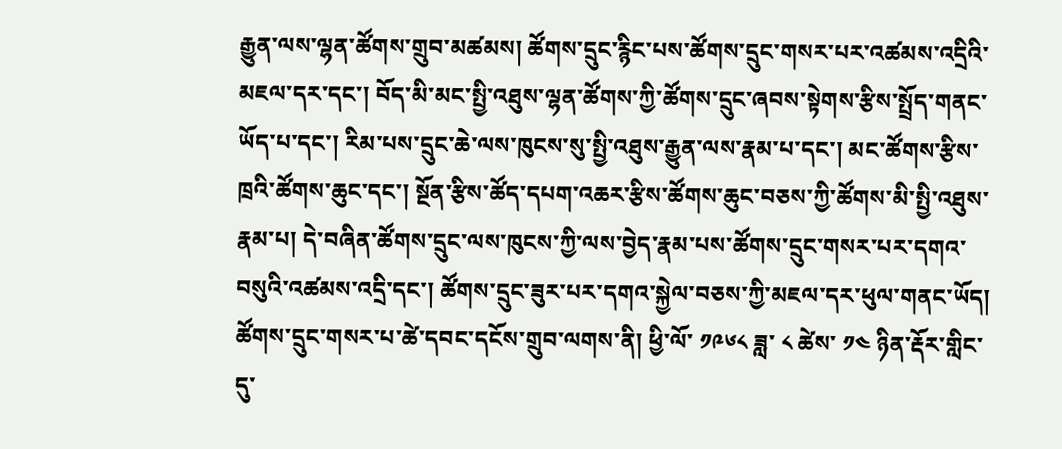རྒྱུན་ལས་ལྷན་ཚོགས་གྲུབ་མཚམས། ཚོགས་དྲུང་རྙིང་པས་ཚོགས་དྲུང་གསར་པར་འཚམས་འདྲིའི་མཇལ་དར་དང་། བོད་མི་མང་སྤྱི་འཐུས་ལྷན་ཚོགས་ཀྱི་ཚོགས་དྲུང་ཞབས་སྟེགས་རྩིས་སྤྲོད་གནང་ཡོད་པ་དང་། རིམ་པས་དྲུང་ཆེ་ལས་ཁུངས་སུ་སྤྱི་འཐུས་རྒྱུན་ལས་རྣམ་པ་དང་། མང་ཚོགས་རྩིས་ཁྲའི་ཚོགས་ཆུང་དང་། སྔོན་རྩིས་ཚོད་དཔག་འཆར་རྩིས་ཚོགས་ཆུང་བཅས་ཀྱི་ཚོགས་མི་སྤྱི་འཐུས་རྣམ་པ། དེ་བཞིན་ཚོགས་དྲུང་ལས་ཁུངས་ཀྱི་ལས་བྱེད་རྣམ་པས་ཚོགས་དྲུང་གསར་པར་དགའ་བསུའི་འཚམས་འདྲི་དང་། ཚོགས་དྲུང་ཟུར་པར་དགའ་སྐྱེལ་བཅས་ཀྱི་མཇལ་དར་ཕུལ་གནང་ཡོད།
ཚོགས་དྲུང་གསར་པ་ཚེ་དབང་དངོས་གྲུབ་ལགས་ནི། ཕྱི་ལོ་ ༡༩༦༨ ཟླ་ ༨ ཚེས་ ༡༤ ཉིན་རྡོར་གླིང་དུ་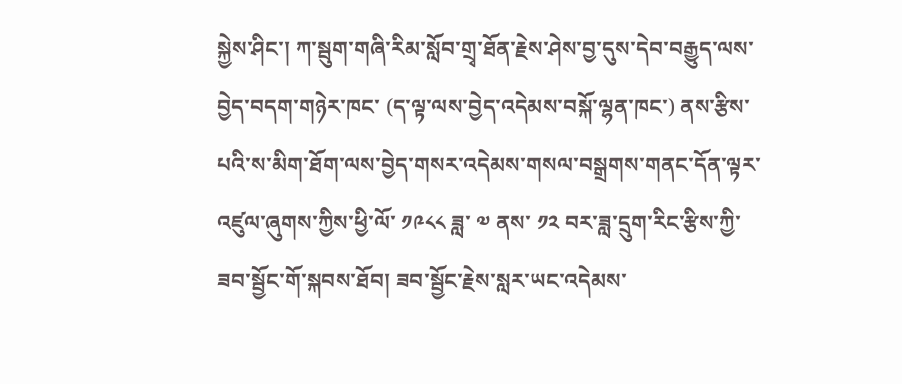སྐྱེས་ཤིང་། ཀ་སྦུག་གཞི་རིམ་སློབ་གྲྭ་ཐོན་རྗེས་ཤེས་བྱ་དུས་དེབ་བརྒྱུད་ལས་བྱེད་བདག་གཉེར་ཁང་ (ད་ལྟ་ལས་བྱེད་འདེམས་བསྐོ་ལྷན་ཁང་) ནས་རྩིས་པའི་ས་མིག་ཐོག་ལས་བྱེད་གསར་འདེམས་གསལ་བསྒྲགས་གནང་དོན་ལྟར་འཛུལ་ཞུགས་ཀྱིས་ཕྱི་ལོ་ ༡༩༨༨ ཟླ་ ༧ ནས་ ༡༢ བར་ཟླ་དྲུག་རིང་རྩིས་ཀྱི་ཟབ་སྦྱོང་གོ་སྐབས་ཐོབ། ཟབ་སྦྱོང་རྗེས་སླར་ཡང་འདེམས་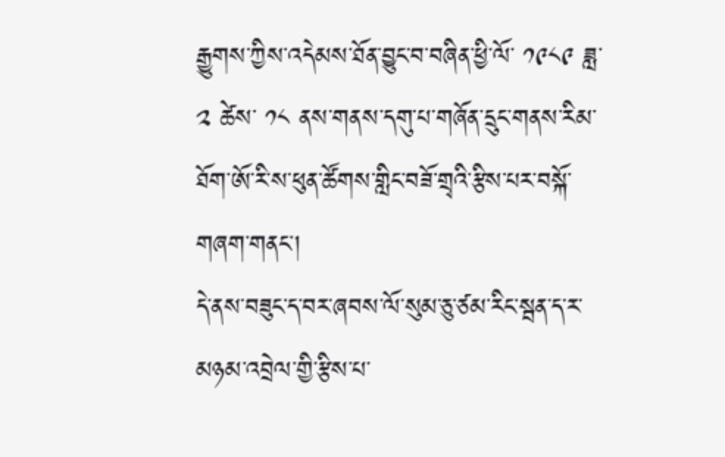རྒྱུགས་ཀྱིས་འདེམས་ཐོན་བྱུང་བ་བཞིན་ཕྱི་ལོ་ ༡༩༨༩ ཟླ་ ༢ ཚེས་ ༡༨ ནས་གནས་དགུ་པ་གཞོན་དྲུང་གནས་རིམ་ཐོག་ཨོ་རི་ས་ཕུན་ཚོགས་གླིང་བཟོ་གྲྭའི་རྩིས་པར་བསྐོ་གཞག་གནང་།
དེ་ནས་བཟུང་ད་བར་ཞབས་ལོ་སུམ་ཅུ་ཙམ་རིང་སྦན་ད་ར་མཉམ་འབྲེལ་གྱི་རྩིས་པ་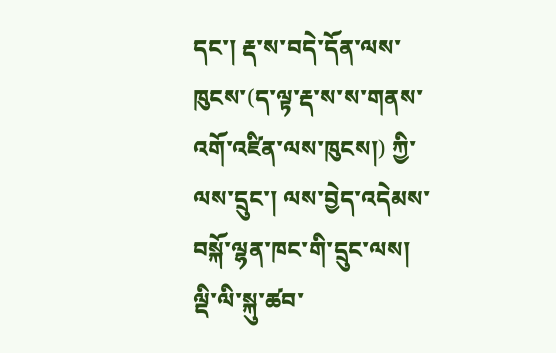དང་། རྡ་ས་བདེ་དོན་ལས་ཁུངས་(ད་ལྟ་རྡ་ས་ས་གནས་འགོ་འཛིན་ལས་ཁུངས།) ཀྱི་ལས་དྲུང་། ལས་བྱེད་འདེམས་བསྐོ་ལྷན་ཁང་གི་དྲུང་ལས། ལྡི་ལི་སྐུ་ཚབ་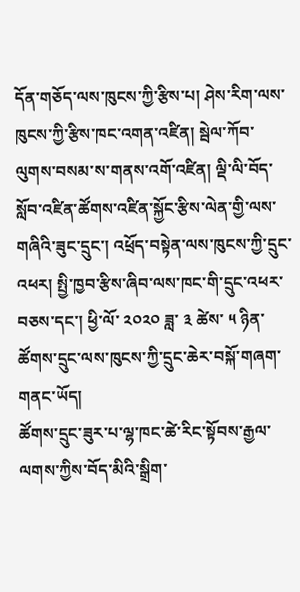དོན་གཅོད་ལས་ཁུངས་ཀྱི་རྩིས་པ། ཤེས་རིག་ལས་ཁུངས་ཀྱི་རྩིས་ཁང་འགན་འཛིན། སྦེལ་ཀོབ་ལུགས་བསམ་ས་གནས་འགོ་འཛིན། ལྡི་ལི་བོད་སློབ་འཛིན་ཚོགས་འཛིན་སྐྱོང་རྩིས་ལེན་གྱི་ལས་གཞིའི་ཟུང་དྲུང་། འཕྲོད་བསྟེན་ལས་ཁུངས་ཀྱི་དྲུང་འཕར། སྤྱི་ཁྱབ་རྩིས་ཞིབ་ལས་ཁང་གི་དྲུང་འཕར་བཅས་དང་། ཕྱི་ལོ་ ༢༠༢༠ ཟླ་ ༣ ཚེས་ ༥ ཉིན་ཚོགས་དྲུང་ལས་ཁུངས་ཀྱི་དྲུང་ཆེར་བསྐོ་གཞག་གནང་ཡོད།
ཚོགས་དྲུང་ཟུར་པ་ལྷ་ཁང་ཚེ་རིང་སྟོབས་རྒྱལ་ལགས་ཀྱིས་བོད་མིའི་སྒྲིག་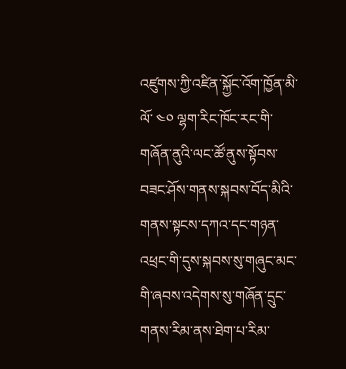འཛུགས་ཀྱི་འཛིན་སྐྱོང་འོག་ཁྱོན་མི་ལོ་ ༤༠ ལྷག་རིང་ཁོང་རང་གི་གཞོན་ནུའི་ལང་ཚོ་ནུས་སྟོབས་བཟང་ཤོས་གནས་སྐབས་བོད་མིའི་གནས་སྟངས་དཀའ་དང་གཉན་འཕྲང་གི་དུས་སྐབས་སུ་གཞུང་མང་གི་ཞབས་འདེགས་སུ་གཞོན་དྲུང་གནས་རིམ་ནས་ཐེག་པ་རིམ་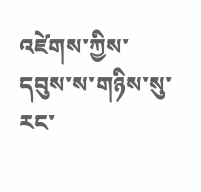འཛེགས་ཀྱིས་དབུས་ས་གཉིས་སུ་རང་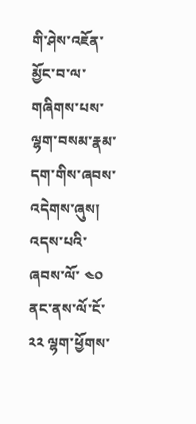གི་ཤེས་འཇོན་མྱོང་བ་ལ་གཞིགས་པས་ལྷག་བསམ་རྣམ་དག་གིས་ཞབས་འདེགས་ཞུས། འདས་པའི་ཞབས་ལོ་ ༤༠ ནང་ནས་ལོ་ངོ་ ༢༢ ལྷག་ཕྱོགས་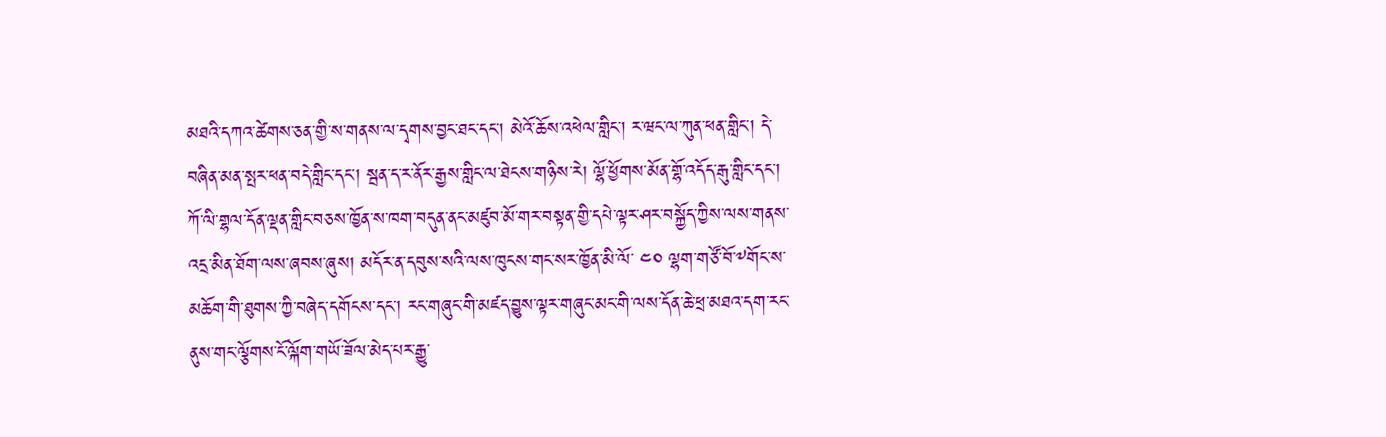མཐའི་དཀའ་ཚེགས་ཅན་གྱི་ས་གནས་ལ་དྭགས་བྱང་ཐང་དང་། མེའོ་ཆོས་འཕེལ་གླིང་། ར་ཝང་ལ་ཀུན་ཕན་གླིང་། དེ་བཞིན་མན་སྤར་ཕན་བདེ་གླིང་དང་། སྦན་ད་ར་ནོར་རྒྱས་གླིང་ལ་ཐེངས་གཉིས་རེ། ལྷོ་ཕྱོགས་མོན་གྷོ་འདོད་རྒུ་གླིང་དང་། ཀོ་ལི་གྷལ་དོན་ལྡན་གླིང་བཅས་ཁྱོན་ས་ཁག་བདུན་ནང་མཛུབ་མོ་གར་བསྟན་གྱི་དཔེ་ལྟར་ཤར་བསྐྱོད་ཀྱིས་ལས་གནས་འདྲ་མིན་ཐོག་ལས་ཞབས་ཞུས། མདོར་ན་དབུས་སའི་ལས་ཁུངས་གང་སར་ཁྱོན་མི་ལོ་ ༤༠ ལྷག་གཙོ་བོ་༸གོང་ས་མཆོག་གི་ཐུགས་ཀྱི་བཞེད་དགོངས་དང་། རང་གཞུང་གི་མཛད་བྱུས་ལྟར་གཞུང་མང་གི་ལས་དོན་ཆེ་ཕྲ་མཐའ་དག་རང་ནུས་གང་ལྕོགས་ངོ་ལྐོག་གཡོ་ཟོལ་མེད་པར་རྒྱུ་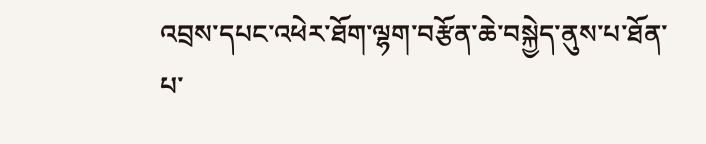འབྲས་དཔང་འཕེར་ཐོག་ལྷག་བརྩོན་ཆེ་བསྐྱེད་ནུས་པ་ཐོན་པ་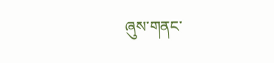ཞུས་གནང་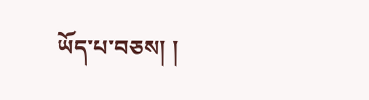ཡོད་པ་བཅས། །